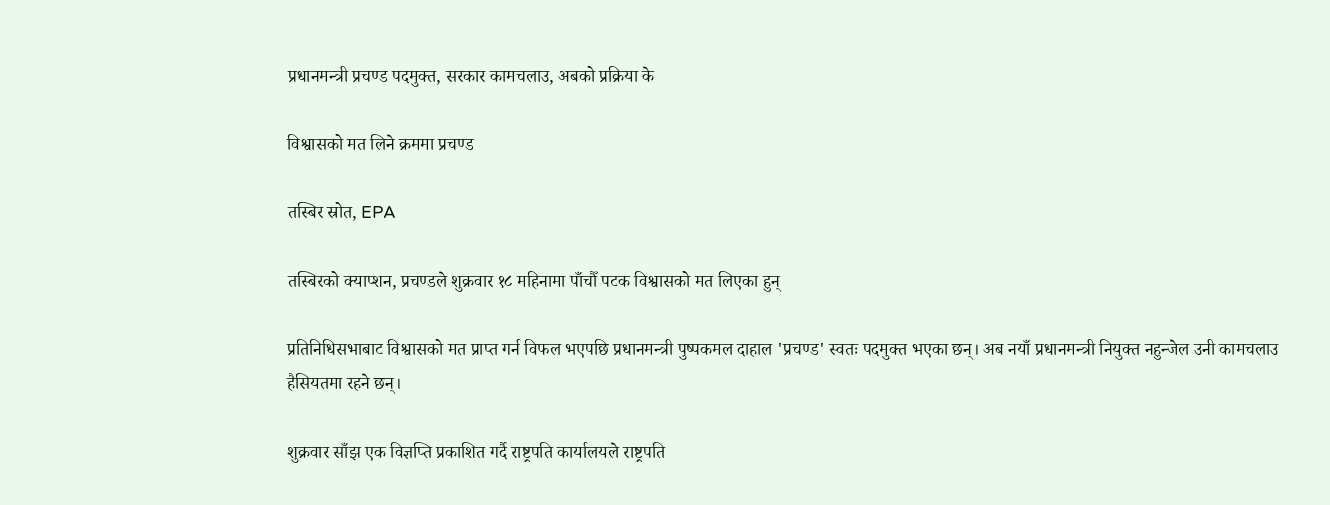प्रधानमन्त्री प्रचण्ड पदमुक्त, सरकार कामचलाउ, अबको प्रक्रिया के

विश्वासको मत लिने क्रममा प्रचण्ड

तस्बिर स्रोत, EPA

तस्बिरको क्याप्शन, प्रचण्डले शुक्रवार १८ महिनामा पाँचौँ पटक विश्वासको मत लिएका हुन्

प्रतिनिधिसभाबाट विश्वासको मत प्राप्त गर्न विफल भएपछि प्रधानमन्त्री पुष्पकमल दाहाल 'प्रचण्ड' स्वतः पदमुक्त भएका छन्। अब नयाँ प्रधानमन्त्री नियुक्त नहुन्जेल उनी कामचलाउ हैसियतमा रहने छन्।

शुक्रवार साँझ एक विज्ञप्ति प्रकाशित गर्दै राष्ट्रपति कार्यालयले राष्ट्रपति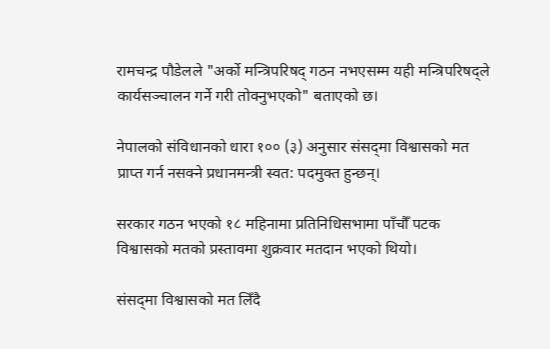रामचन्द्र पौडेलले "अर्को मन्त्रिपरिषद् गठन नभएसम्म यही मन्त्रिपरिषद्‌ले कार्यसञ्चालन गर्ने गरी तोक्नुभएको" बताएको छ।

नेपालको संविधानको धारा १०० (३) अनुसार संसद्‌मा विश्वासको मत प्राप्त गर्न नसक्ने प्रधानमन्त्री स्वत: पदमुक्त हुन्छन्।

सरकार गठन भएको १८ महिनामा प्रतिनिधिसभामा पाँचौँ पटक विश्वासको मतको प्रस्तावमा शुक्रवार मतदान भएको थियो।

संसद्‌मा विश्वासको मत लिँदै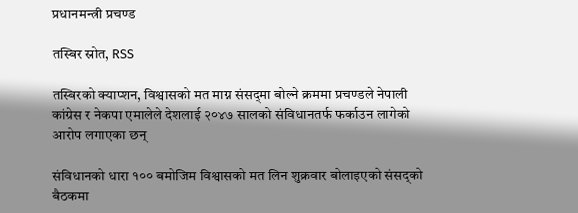प्रधानमन्त्री प्रचण्ड

तस्बिर स्रोत, RSS

तस्बिरको क्याप्शन, विश्वासको मत माग्न संसद्‌मा बोल्ने क्रममा प्रचण्डले नेपाली कांग्रेस र नेकपा एमालेले देशलाई २०४७ सालको संविधानतर्फ फर्काउन लागेको आरोप लगाएका छन्

संविधानको धारा १०० बमोजिम विश्वासको मत लिन शुक्रवार बोलाइएको संसद्को बैठकमा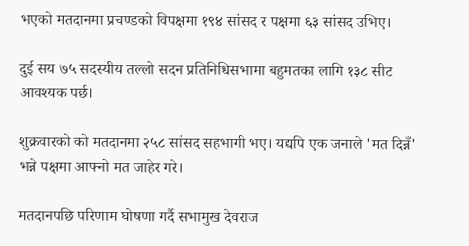भएको मतदानमा प्रचण्डको विपक्षमा १९४ सांसद र पक्षमा ६३ सांसद उभिए।

दुई सय ७५ सदस्यीय तल्लो सदन प्रतिनिधिसभामा बहुमतका लागि १३८ सीट आवश्यक पर्छ।

शुक्रवारको को मतदानमा २५८ सांसद सहभागी भए। यद्यपि एक जनाले 'मत दिन्नँ' भन्ने पक्षमा आफ्नो मत जाहेर गरे।

मतदानपछि परिणाम घोषणा गर्दै सभामुख देवराज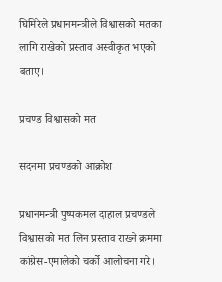घिमिरेले प्रधानमन्त्रीले विश्वासको मतका लागि राखेको प्रस्ताव अस्वीकृत भएको बताए।

प्रचण्ड विश्वासको मत

सदनमा प्रचण्डको आक्रोश

प्रधानमन्त्री पुष्पकमल दाहाल प्रचण्डले विश्वासको मत लिन प्रस्ताव राख्ने क्रममा कांग्रेस-एमालेको चर्को आलोचना गरे।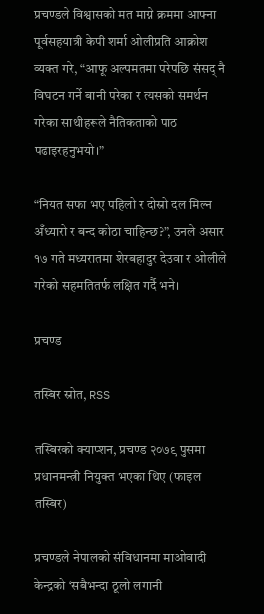प्रचण्डले विश्वासको मत माग्ने क्रममा आफ्ना पूर्वसहयात्री केपी शर्मा ओलीप्रति आक्रोश व्यक्त गरे, “आफू अल्पमतमा परेपछि संसद् नै विघटन गर्ने बानी परेका र त्यसको समर्थन गरेका साथीहरूले नैतिकताको पाठ पढाइरहनुभयो।”

“नियत सफा भए पहिलो र दोस्रो दल मिल्न अँध्यारो र बन्द कोठा चाहिन्छ?”, उनले असार १७ गते मध्यरातमा शेरबहादुर देउवा र ओलीले गरेको सहमतितर्फ लक्षित गर्दै भने।

प्रचण्ड

तस्बिर स्रोत, RSS

तस्बिरको क्याप्शन, प्रचण्ड २०७९ पुसमा प्रधानमन्त्री नियुक्त भएका थिए (फाइल तस्बिर)

प्रचण्डले नेपालको संविधानमा माओवादी केन्द्रको ‘सबैभन्दा ठूलो लगानी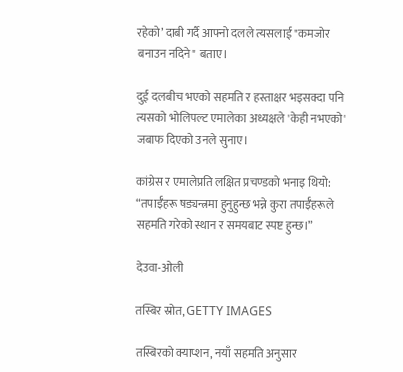रहेको’ दाबी गर्दै आफ्नो दलले त्यसलाई "कमजोर बनाउन नदिने" बताए।

दुई दलबीच भएको सहमति र हस्ताक्षर भइसक्दा पनि त्यसको भोलिपल्ट एमालेका अध्यक्षले 'केही नभएको' जबाफ दिएको उनले सुनाए।

कांग्रेस र एमालेप्रति लक्षित प्रचण्डको भनाइ थियो: “तपाईँहरू षड्यन्त्रमा हुनुहुन्छ भन्ने कुरा तपाईँहरूले सहमति गरेको स्थान र समयबाट स्पष्ट हुन्छ।”

देउवा-ओली

तस्बिर स्रोत, GETTY IMAGES

तस्बिरको क्याप्शन, नयाँ सहमति अनुसार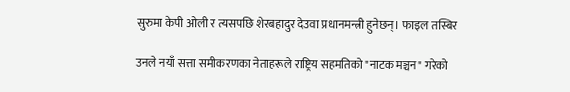सुरुमा केपी ओली र त्यसपछि शेरबहादुर देउवा प्रधानमन्त्री हुनेछन्। फाइल तस्बिर

उनले नयाँ सत्ता समीकरणका नेताहरूले राष्ट्रिय सहमतिको "नाटक मञ्चन" गरेको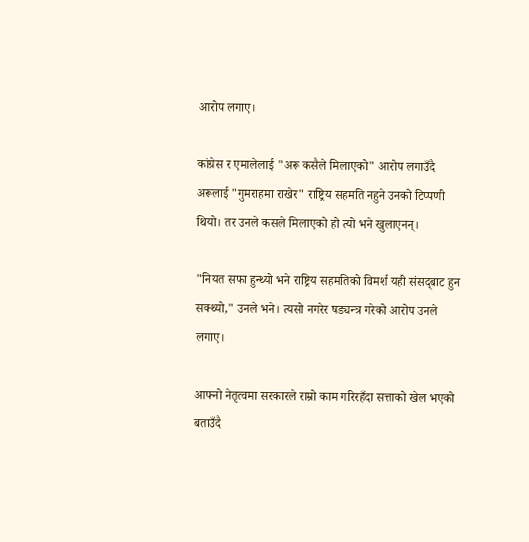आरोप लगाए।

कांग्रेस र एमालेलाई "अरू कसैले मिलाएको" आरोप लगाउँदै अरूलाई "गुमराहमा राखेर" राष्ट्रिय सहमति नहुने उनको टिप्पणी थियो। तर उनले कसले मिलाएको हो त्यो भने खुलाएनन्।

"नियत सफा हुन्थ्यो भने राष्ट्रिय सहमतिको विमर्श यही संसद्‌बाट हुन सक्थ्यो," उनले भने। त्यसो नगरेर षड्यन्त्र गरेको आरोप उनले लगाए।

आफ्नो नेतृत्वमा सरकारले राम्रो काम गरिरहँदा सत्ताको खेल भएको बताउँदै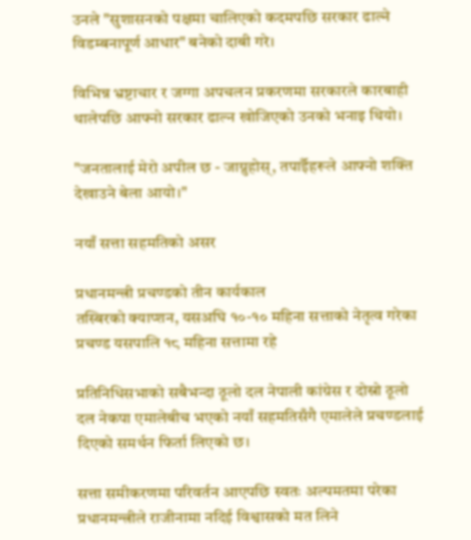उनले "सुशासनको पक्षमा चालिएको कदमपछि सरकार ढाल्ने विडम्बनापूर्ण आधार" बनेको दाबी गरे।

विभिन्न भ्रष्टाचार र जग्गा अपचलन प्रकरणमा सरकारले कारबाही थालेपछि आफ्नो सरकार ढाल्न खोजिएको उनको भनाइ थियो।

"जनतालाई मेरो अपील छ - जाग्नुहोस्, तपाईँहरूले आफ्नो शक्ति देखाउने बेला आयो।"

नयाँ सत्ता सहमतिको असर

प्रधानमन्त्री प्रचण्डको तीन कार्यकाल
तस्बिरको क्याप्शन, यसअघि १०-१० महिना सत्ताको नेतृत्व गरेका प्रचण्ड यसपालि १८ महिना सत्तामा रहे

प्रतिनिधिसभाको सबैभन्दा ठूलो दल नेपाली कांग्रेस र दोस्रो ठूलो दल नेकपा एमालेबीच भएको नयाँ सहमतिसँगै एमालेले प्रचण्डलाई दिएको समर्थन फिर्ता लिएको छ।

सत्ता समीकरणमा परिवर्तन आएपछि स्वतः अल्पमतमा परेका प्रधानमन्त्रीले राजीनामा नदिई विश्वासको मत लिने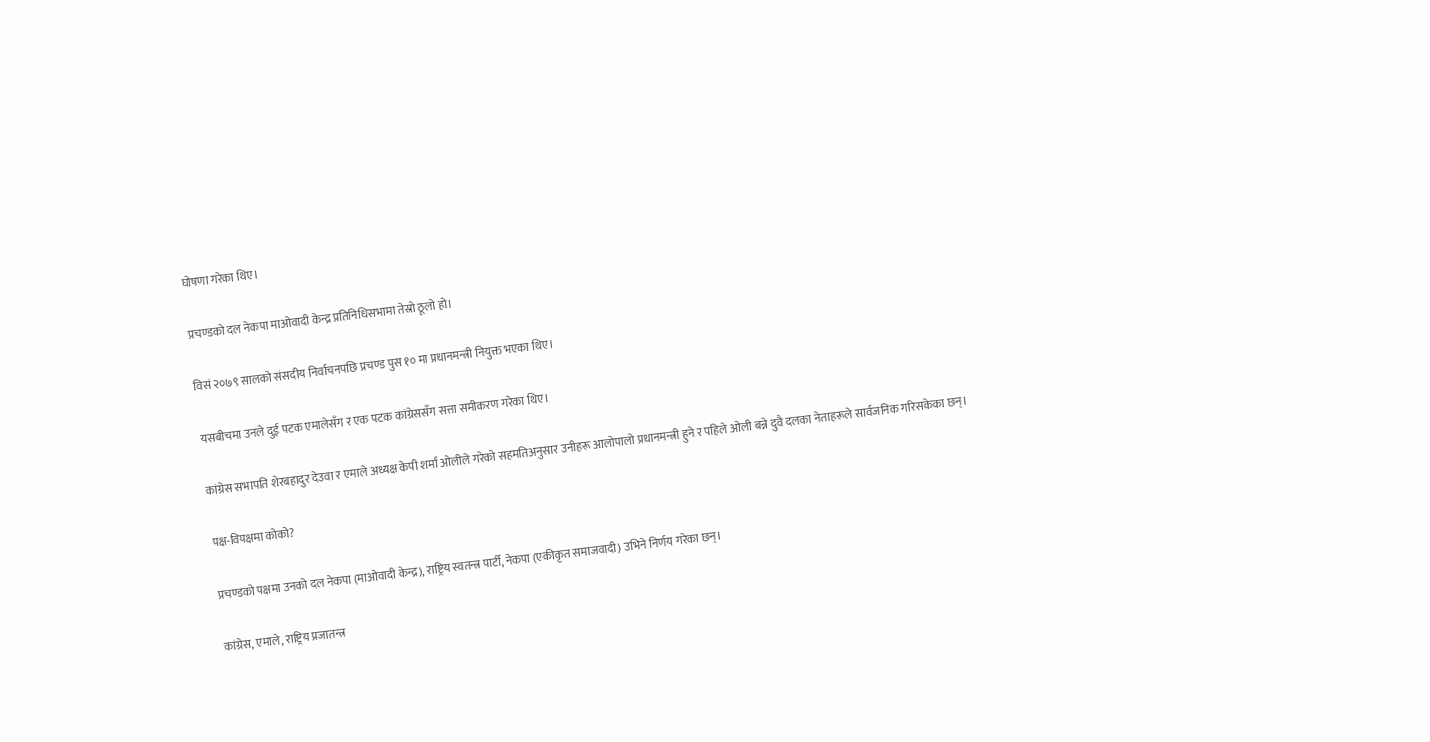घोषणा गरेका थिए।

प्रचण्डको दल नेकपा माओवादी केन्द्र प्रतिनिधिसभामा तेस्रो ठूलो हो।

विसं २०७९ सालको संसदीय निर्वाचनपछि प्रचण्ड पुस १० मा प्रधानमन्त्री नियुक्त भएका थिए।

यसबीचमा उनले दुई पटक एमालेसँग र एक पटक कांग्रेससँग सत्ता समीकरण गरेका थिए।

कांग्रेस सभापति शेरबहादुर देउवा र एमाले अध्यक्ष केपी शर्मा ओलीले गरेको सहमतिअनुसार उनीहरू आलोपालो प्रधानमन्त्री हुने र पहिले ओली बन्ने दुवै दलका नेताहरूले सार्वजनिक गरिसकेका छन्।

पक्ष-विपक्षमा कोको?

प्रचण्डको पक्षमा उनको दल नेकपा (माओवादी केन्द्र), राष्ट्रिय स्वतन्त्र पार्टी, नेकपा (एकीकृत समाजवादी) उभिने निर्णय गरेका छन्।

कांग्रेस, एमाले, राष्ट्रिय प्रजातन्त्र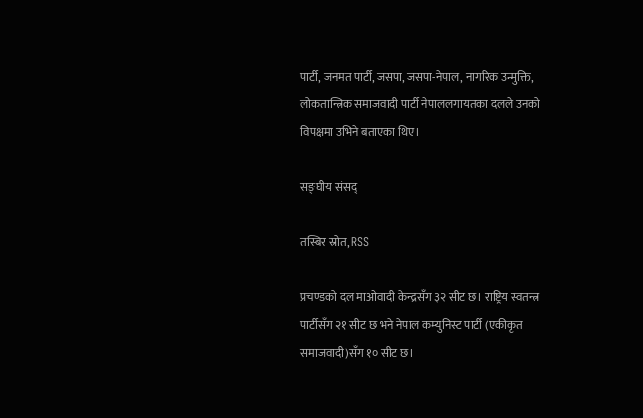पार्टी, जनमत पार्टी, जसपा, जसपा-नेपाल, नागरिक उन्मुक्ति, लोकतान्त्रिक समाजवादी पार्टी नेपाललगायतका दलले उनको विपक्षमा उभिने बताएका थिए।

सङ्घीय संसद्

तस्बिर स्रोत, RSS

प्रचण्डको दल माओवादी केन्द्रसँग ३२ सीट छ। राष्ट्रिय स्वतन्त्र पार्टीसँग २१ सीट छ भने नेपाल कम्युनिस्ट पार्टी (एकीकृत समाजवादी)सँग १० सीट छ।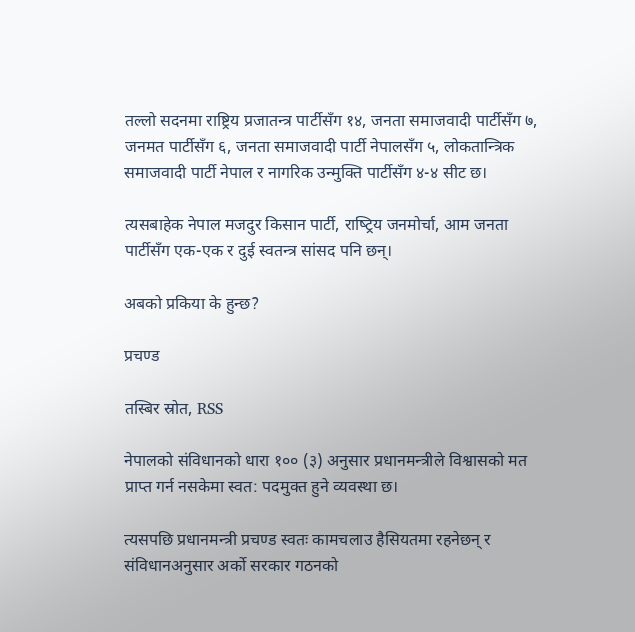तल्लो सदनमा राष्ट्रिय प्रजातन्त्र पार्टीसँग १४, जनता समाजवादी पार्टीसँग ७, जनमत पार्टीसँग ६, जनता समाजवादी पार्टी नेपालसँग ५, लोकतान्त्रिक समाजवादी पार्टी नेपाल र नागरिक उन्मुक्ति पार्टीसँग ४-४ सीट छ।

त्यसबाहेक नेपाल मजदुर किसान पार्टी, राष्‍ट्रिय जनमोर्चा, आम जनता पार्टीसँग एक-एक र दुई स्वतन्त्र सांसद पनि छन्।

अबको प्रकिया के हुन्छ?

प्रचण्ड

तस्बिर स्रोत, RSS

नेपालको संविधानको धारा १०० (३) अनुसार प्रधानमन्त्रीले विश्वासको मत प्राप्त गर्न नसकेमा स्वत: पदमुक्त हुने व्यवस्था छ।

त्यसपछि प्रधानमन्त्री प्रचण्ड स्वतः कामचलाउ हैसियतमा रहनेछन् र संविधानअनुसार अर्को सरकार गठनको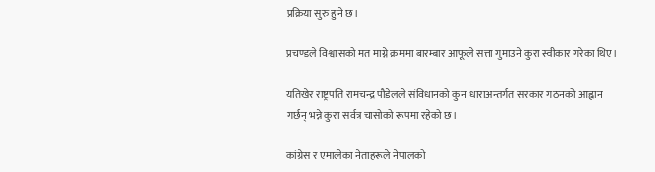प्रक्रिया सुरु हुने छ।

प्रचण्डले विश्वासको मत माग्ने क्रममा बारम्बार आफूले सत्ता गुमाउने कुरा स्वीकार गरेका थिए।

यतिखेर राष्ट्रपति रामचन्द्र पौडेलले संविधानको कुन धाराअन्तर्गत सरकार गठनको आह्वान गर्छन् भन्ने कुरा सर्वत्र चासोको रूपमा रहेको छ।

कांग्रेस र एमालेका नेताहरूले नेपालको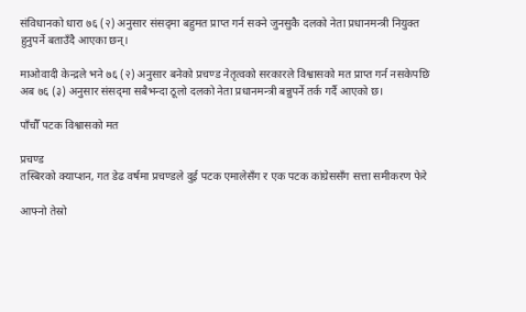संविधानको धारा ७६ (२) अनुसार संसद्‍मा बहुमत प्राप्त गर्न सक्ने जुनसुकै दलको नेता प्रधानमन्त्री नियुक्त हुनुपर्ने बताउँदै आएका छन्।

माओवादी केन्द्रले भने ७६ (२) अनुसार बनेको प्रचण्ड नेतृत्वको सरकारले विश्वासको मत प्राप्त गर्न नसकेपछि अब ७६ (३) अनुसार संसद्‍मा सबैभन्दा ठूलो दलको नेता प्रधानमन्त्री बन्नुपर्ने तर्क गर्दै आएको छ।

पाँचौँ पटक विश्वासको मत

प्रचण्ड
तस्बिरको क्याप्शन, गत डेढ वर्षमा प्रचण्डले दुई पटक एमालेसँग र एक पटक कांग्रेससँग सत्ता समीकरण फेरे

आफ्नो तेस्रो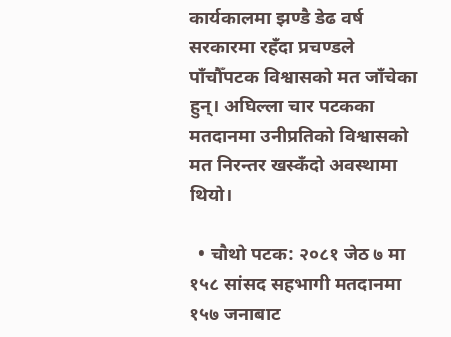कार्यकालमा झण्डै डेढ वर्ष सरकारमा रहँदा प्रचण्डले पाँचौँपटक विश्वासको मत जाँचेका हुन्। अघिल्ला चार पटकका मतदानमा उनीप्रतिको विश्वासको मत निरन्तर खस्कँदो अवस्थामा थियो।

  • चौथो पटक: २०८१ जेठ ७ मा १५८ सांसद सहभागी मतदानमा १५७ जनाबाट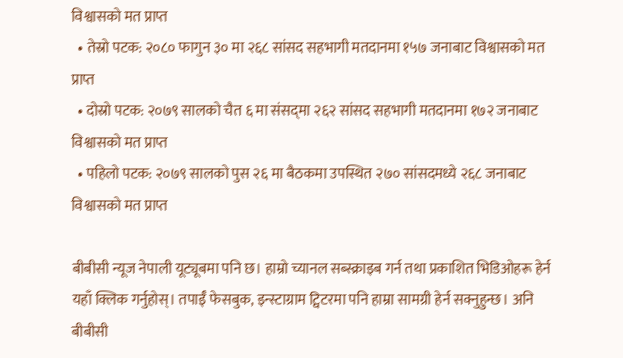विश्वासको मत प्राप्त
  • तेस्रो पटक: २०८० फागुन ३० मा २६८ सांसद सहभागी मतदानमा १५७ जनाबाट विश्वासको मत प्राप्त
  • दोस्रो पटक: २०७९ सालको चैत ६ मा संसद्‌मा २६२ सांसद सहभागी मतदानमा १७२ जनाबाट विश्वासको मत प्राप्त
  • पहिलो पटक: २०७९ सालको पुस २६ मा बैठकमा उपस्थित २७० सांसदमध्ये २६८ जनाबाट विश्वासको मत प्राप्त

बीबीसी न्यूज नेपाली यूट्यूबमा पनि छ। हाम्रो च्यानल सब्स्क्राइब गर्न तथा प्रकाशित भिडिओहरू हेर्न यहाँ क्लिक गर्नुहोस्। तपाईँ फेसबुक, इन्स्टाग्राम ट्विटरमा पनि हाम्रा सामग्री हेर्न सक्नुहुन्छ। अनि बीबीसी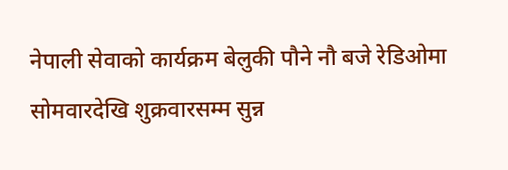नेपाली सेवाको कार्यक्रम बेलुकी पौने नौ बजे रेडिओमा सोमवारदेखि शुक्रवारसम्म सुन्न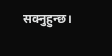सक्नुहुन्छ।